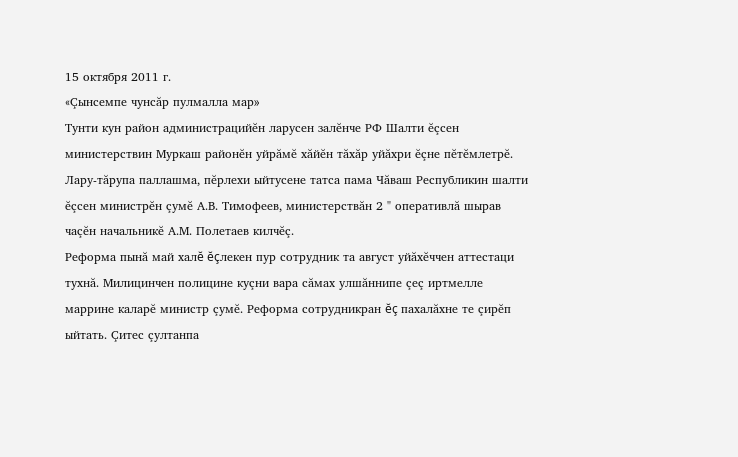15 октября 2011 г.
«Çынсемпе чунсăр пулмалла мар»
Тунти кун район администрацийĕн ларусен залĕнче РФ Шалти ĕçсен министерствин Муркаш районĕн уйрăмĕ хăйĕн тăхăр уйăхри ĕçне пĕтĕмлетрĕ. Лару-тăрупа паллашма, пĕрлехи ыйтусене татса пама Чăваш Республикин шалти ĕçсен министрĕн çумĕ А.В. Тимофеев, министерствăн 2 " оперативлă шырав чаçĕн начальникĕ А.М. Полетаев килчĕç.
Реформа пынă май халĕ ĕçлекен пур сотрудник та август уйăхĕччен аттестаци тухнă. Милицинчен полицине куçни вара сăмах улшăннипе çеç иртмелле маррине каларĕ министр çумĕ. Реформа сотрудникран ĕç пахалăхне те çирĕп ыйтать. Çитес çултанпа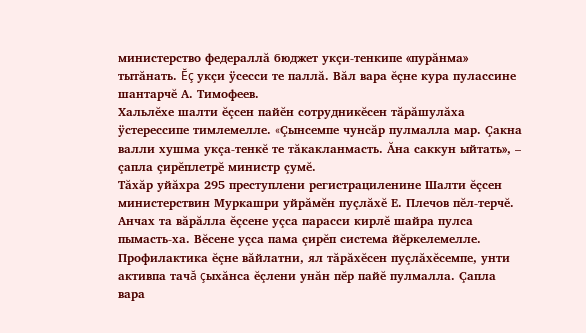министерство федераллă бюджет укçи-тенкипе «пурăнма» тытăнать. Ĕç укçи ÿсесси те паллă. Вăл вара ĕçне кура пулассине шантарчĕ А. Тимофеев.
Хальлĕхе шалти ĕçсен пайĕн сотрудникĕсен тăрăшулăха ÿстерессипе тимлемелле. «Çынсемпе чунсăр пулмалла мар. Çакна валли хушма укçа-тенкĕ те тăкакланмасть. Ăна саккун ыйтать», – çапла çирĕплетрĕ министр çумĕ.
Тăхăр уйăхра 295 преступлени регистрациленине Шалти ĕçсен министерствин Муркашри уйрăмĕн пуçлăхĕ Е. Плечов пĕл-терчĕ. Анчах та вăрăлла ĕçсене уçса парасси кирлĕ шайра пулса пымасть-ха. Вĕсене уçса пама çирĕп система йĕркелемелле. Профилактика ĕçне вăйлатни, ял тăрăхĕсен пуçлăхĕсемпе, унти активпа тачă çыхăнса ĕçлени унăн пĕр пайĕ пулмалла. Çапла вара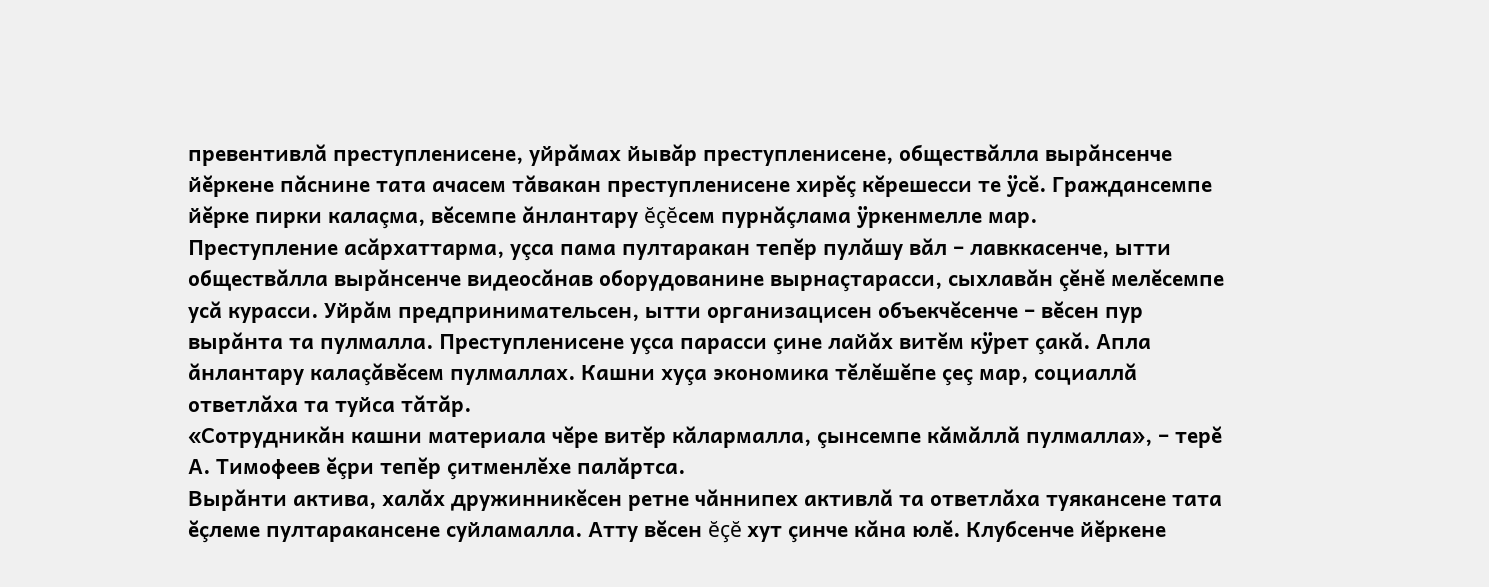превентивлă преступленисене, уйрăмах йывăр преступленисене, обществăлла вырăнсенче йĕркене пăснине тата ачасем тăвакан преступленисене хирĕç кĕрешесси те ÿсĕ. Граждансемпе йĕрке пирки калаçма, вĕсемпе ăнлантару ĕçĕсем пурнăçлама ÿркенмелле мар.
Преступление асăрхаттарма, уçса пама пултаракан тепĕр пулăшу вăл – лавккасенче, ытти обществăлла вырăнсенче видеосăнав оборудованине вырнаçтарасси, сыхлавăн çĕнĕ мелĕсемпе усă курасси. Уйрăм предпринимательсен, ытти организацисен объекчĕсенче – вĕсен пур вырăнта та пулмалла. Преступленисене уçса парасси çине лайăх витĕм кÿрет çакă. Апла ăнлантару калаçăвĕсем пулмаллах. Кашни хуçа экономика тĕлĕшĕпе çеç мар, социаллă ответлăха та туйса тăтăр.
«Сотрудникăн кашни материала чĕре витĕр кăлармалла, çынсемпе кăмăллă пулмалла», – терĕ А. Тимофеев ĕçри тепĕр çитменлĕхе палăртса.
Вырăнти актива, халăх дружинникĕсен ретне чăннипех активлă та ответлăха туякансене тата ĕçлеме пултаракансене суйламалла. Атту вĕсен ĕçĕ хут çинче кăна юлĕ. Клубсенче йĕркене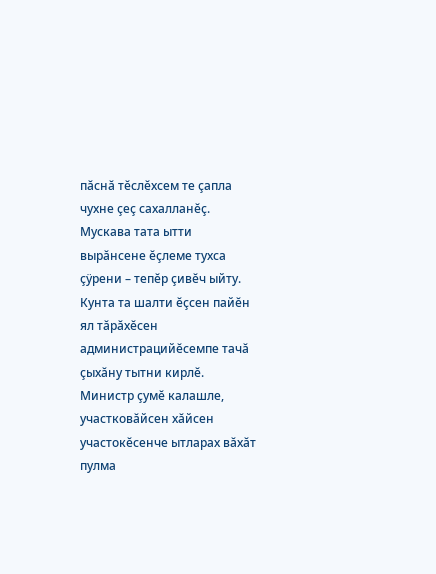пăснă тĕслĕхсем те çапла чухне çеç сахалланĕç.
Мускава тата ытти вырăнсене ĕçлеме тухса çÿрени – тепĕр çивĕч ыйту. Кунта та шалти ĕçсен пайĕн ял тăрăхĕсен администрацийĕсемпе тачă çыхăну тытни кирлĕ. Министр çумĕ калашле, участковăйсен хăйсен участокĕсенче ытларах вăхăт пулма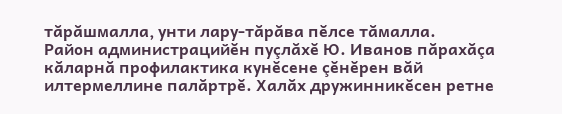тăрăшмалла, унти лару-тăрăва пĕлсе тăмалла.
Район администрацийĕн пуçлăхĕ Ю. Иванов пăрахăçа кăларнă профилактика кунĕсене çĕнĕрен вăй илтермеллине палăртрĕ. Халăх дружинникĕсен ретне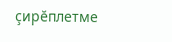çирĕплетме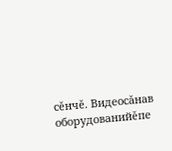сĕнчĕ. Видеосăнав оборудованийĕпе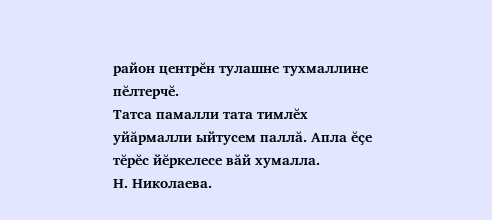район центрĕн тулашне тухмаллине пĕлтерчĕ.
Татса памалли тата тимлĕх уйăрмалли ыйтусем паллă. Апла ĕçе тĕрĕс йĕркелесе вăй хумалла.
Н. Николаева.